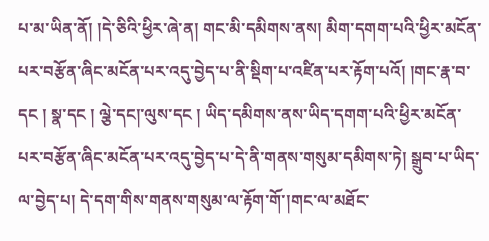པ་མ་ཡིན་ནོ། །དེ་ཅིའི་ཕྱིར་ཞེ་ན། གང་མི་དམིགས་ནས། མིག་དགག་པའི་ཕྱིར་མངོན་པར་བརྩོན་ཞིང་མངོན་པར་འདུ་བྱེད་པ་ནི་སྡིག་པ་འཛིན་པར་རྟོག་པའོ། །གང་རྣ་བ་དང ། སྣ་དང ། ལྕེ་དང།་ལུས་དང ། ཡིད་དམིགས་ནས་ཡིད་དགག་པའི་ཕྱིར་མངོན་པར་བརྩོན་ཞིང་མངོན་པར་འདུ་བྱེད་པ་དེ་ནི་གནས་གསུམ་དམིགས་ཏེ། སྒྲུབ་པ་ཡིད་ལ་བྱེད་པ། དེ་དག་གིས་གནས་གསུམ་ལ་རྟོག་གོ་།གང་ལ་མཐོང་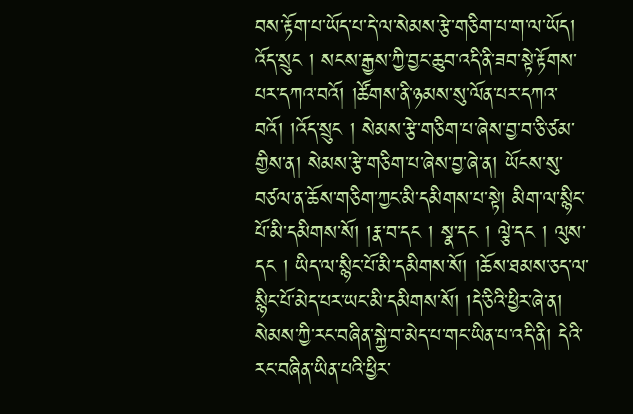བས་རྟོག་པ་ཡོད་པ་དེ་ལ་སེམས་རྩེ་གཅིག་པ་ག་ལ་ཡོད། འོད་སྲུང ། སངས་རྒྱས་ཀྱི་བྱང་ཆུབ་འདི་ནི་ཟབ་སྟེ་རྟོགས་པར་དཀའ་བའོ། །ཚོགས་ནི་ཉམས་སུ་ལོན་པར་དཀའ་བའོ། །འོད་སྲུང ། སེམས་རྩེ་གཅིག་པ་ཞེས་བྱ་བ་ཅི་ཙམ་གྱིས་ན། སེམས་རྩེ་གཅིག་པ་ཞེས་བྱ་ཞེ་ན། ཡོངས་སུ་བཙལ་ན་ཆོས་གཅིག་ཀྱང་མི་དམིགས་པ་སྟེ། མིག་ལ་སྙིང་པོ་མི་དམིགས་སོ། །རྣ་བ་དང ། སྣ་དང ། ལྕེ་དང ། ལུས་དང ། ཡིད་ལ་སྙིང་པོ་མི་དམིགས་སོ། །ཆོས་ཐམས་ཅད་ལ་སྙིང་པོ་མེད་པར་ཡང་མི་དམིགས་སོ། །དེ་ཅིའི་ཕྱིར་ཞེ་ན། སེམས་ཀྱི་རང་བཞིན་སྐྱེ་བ་མེད་པ་གང་ཡིན་པ་འདི་ནི། དེའི་རང་བཞིན་ཡིན་པའི་ཕྱིར་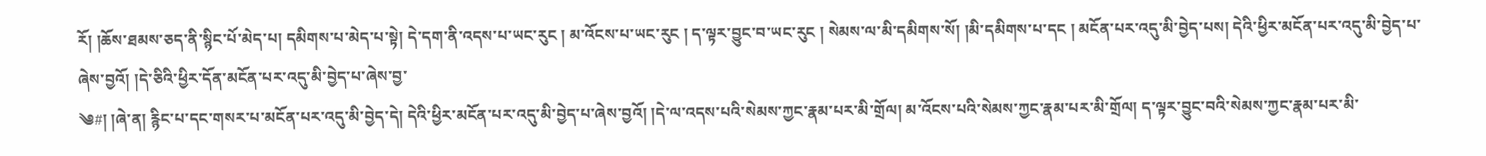རོ། །ཆོས་ཐམས་ཅད་ནི་སྙིང་པོ་མེད་པ། དམིགས་པ་མེད་པ་སྟེ། དེ་དག་ནི་འདས་པ་ཡང་རུང ། མ་འོངས་པ་ཡང་རུང ། ད་ལྟར་བྱུང་བ་ཡང་རུང ། སེམས་ལ་མི་དམིགས་སོ། །མི་དམིགས་པ་དང ། མངོན་པར་འདུ་མི་བྱེད་པས། དེའི་ཕྱིར་མངོན་པར་འདུ་མི་བྱེད་པ་ཞེས་བྱའོ། །དེ་ཅིའི་ཕྱིར་དོན་མངོན་པར་འདུ་མི་བྱེད་པ་ཞེས་བྱ་
༄#། །ཞེ་ན། རྙིང་པ་དང་གསར་པ་མངོན་པར་འདུ་མི་བྱེད་དེ། དེའི་ཕྱིར་མངོན་པར་འདུ་མི་བྱེད་པ་ཞེས་བྱའོ། །དེ་ལ་འདས་པའི་སེམས་ཀྱང་རྣམ་པར་མི་གྲོལ། མ་འོངས་པའི་སེམས་ཀྱང་རྣམ་པར་མི་གྲོལ། ད་ལྟར་བྱུང་བའི་སེམས་ཀྱང་རྣམ་པར་མི་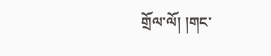གྲོལ་ལོ། །གང་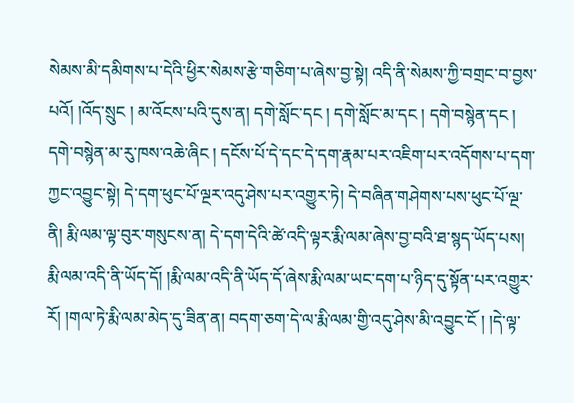སེམས་མི་དམིགས་པ་དེའི་ཕྱིར་སེམས་རྩེ་གཅིག་པ་ཞེས་བྱ་སྟེ། འདི་ནི་སེམས་ཀྱི་བགྲང་བ་བྱས་པའོ། །འོད་སྲུང ། མ་འོངས་པའི་དུས་ན། དགེ་སློང་དང ། དགེ་སློང་མ་དང ། དགེ་བསྙེན་དང ། དགེ་བསྙེན་མ་རུ་ཁས་འཆེ་ཞིང ། དངོས་པོ་དེ་དང་དེ་དག་རྣམ་པར་འཇིག་པར་འདོགས་པ་དག་ཀྱང་འབྱུང་སྟེ། དེ་དག་ཕུང་པོ་ལྔར་འདུ་ཤེས་པར་འགྱུར་ཏེ། དེ་བཞིན་གཤེགས་པས་ཕུང་པོ་ལྔ་ནི། རྨི་ལམ་ལྟ་བུར་གསུངས་ན། དེ་དག་དེའི་ཚེ་འདི་ལྟར་རྨི་ལམ་ཞེས་བྱ་བའི་ཐ་སྙད་ཡོད་པས། རྨི་ལམ་འདི་ནི་ཡོད་དོ། །རྨི་ལམ་འདི་ནི་ཡོད་དོ་ཞེས་རྨི་ལམ་ཡང་དག་པ་ཉིད་དུ་སྟོན་པར་འགྱུར་རོ། །གལ་ཏེ་རྨི་ལམ་མེད་དུ་ཟིན་ན། བདག་ཅག་དེ་ལ་རྨི་ལམ་གྱི་འདུ་ཤེས་མི་འབྱུང་ངོ ། །དེ་ལྟ་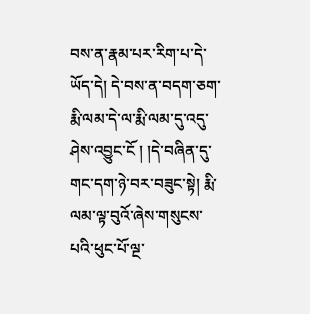བས་ན་རྣམ་པར་རིག་པ་དེ་ཡོད་དེ། དེ་བས་ན་བདག་ཅག་རྨི་ལམ་དེ་ལ་རྨི་ལམ་དུ་འདུ་ཤེས་འབྱུང་ངོ ། །དེ་བཞིན་དུ་གང་དག་ཉེ་བར་བཟུང་སྟེ། རྨི་ལམ་ལྟ་བུའོ་ཞེས་གསུངས་པའི་ཕུང་པོ་ལྔ་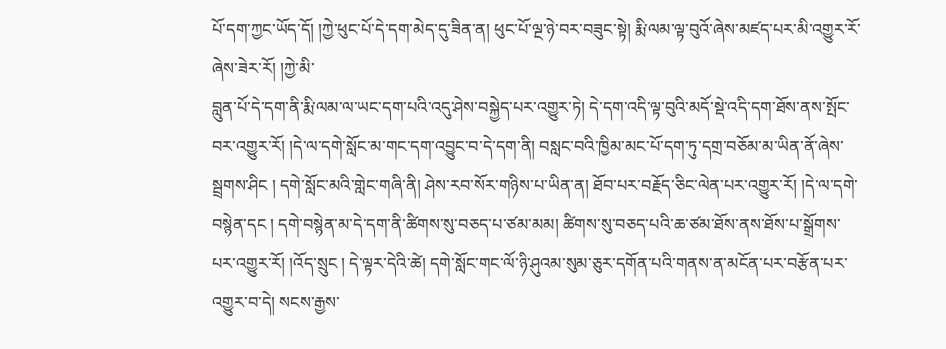པོ་དག་ཀྱང་ཡོད་དོ། །ཀྱེ་ཕུང་པོ་དེ་དག་མེད་དུ་ཟིན་ན། ཕུང་པོ་ལྔ་ཉེ་བར་བཟུང་སྟེ། རྨི་ལམ་ལྟ་བུའོ་ཞེས་མཛད་པར་མི་འགྱུར་རོ་ཞེས་ཟེར་རོ། །ཀྱེ་མི་
བླུན་པོ་དེ་དག་ནི་རྨི་ལམ་ལ་ཡང་དག་པའི་འདུ་ཤེས་བསྐྱེད་པར་འགྱུར་ཏེ། དེ་དག་འདི་ལྟ་བུའི་མདོ་སྡེ་འདི་དག་ཐོས་ནས་སྤོང་བར་འགྱུར་རོ། །དེ་ལ་དགེ་སློང་མ་གང་དག་འབྱུང་བ་དེ་དག་ནི། བསླང་བའི་ཁྱིམ་མང་པོ་དག་ཏུ་དགྲ་བཅོམ་མ་ཡིན་ནོ་ཞེས་སྦྲགས་ཤིང ། དགེ་སློང་མའི་གླེང་གཞི་ནི། ཤེས་རབ་སོར་གཉིས་པ་ཡིན་ན། ཐོབ་པར་བརྗོད་ཅིང་ལེན་པར་འགྱུར་རོ། །དེ་ལ་དགེ་བསྙེན་དང ། དགེ་བསྙེན་མ་དེ་དག་ནི་ཚིགས་སུ་བཅད་པ་ཙམ་མམ། ཚིགས་སུ་བཅད་པའི་ཆ་ཙམ་ཐོས་ནས་ཐོས་པ་སྒྲོགས་པར་འགྱུར་རོ། །འོད་སྲུང ། དེ་ལྟར་དེའི་ཚེ། དགེ་སློང་གང་ལོ་ཉི་ཤུའམ་སུམ་ཅུར་དགོན་པའི་གནས་ན་མངོན་པར་བརྩོན་པར་འགྱུར་བ་དེ། སངས་རྒྱས་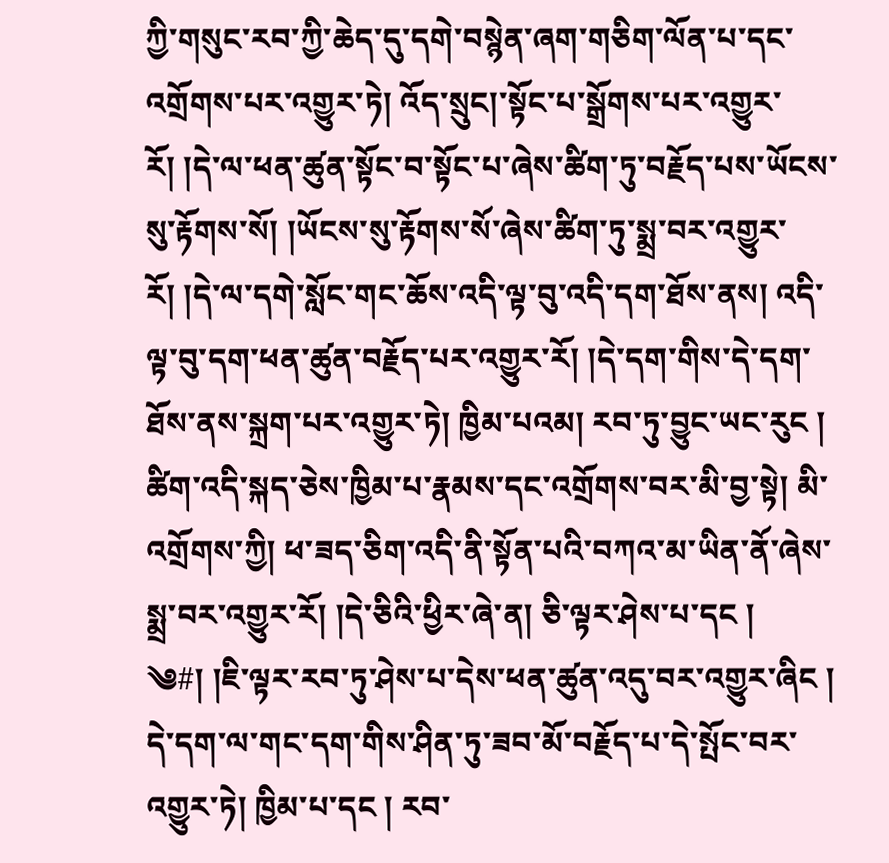ཀྱི་གསུང་རབ་ཀྱི་ཆེད་དུ་དགེ་བསྙེན་ཞག་གཅིག་ལོན་པ་དང་འགྲོགས་པར་འགྱུར་ཏེ། འོད་སྲུང།་སྟོང་པ་སྒྲོགས་པར་འགྱུར་རོ། །དེ་ལ་ཕན་ཚུན་སྟོང་བ་སྟོང་པ་ཞེས་ཚིག་ཏུ་བརྗོད་པས་ཡོངས་སུ་རྟོགས་སོ། །ཡོངས་སུ་རྟོགས་སོ་ཞེས་ཚིག་ཏུ་སྨྲ་བར་འགྱུར་རོ། །དེ་ལ་དགེ་སློང་གང་ཆོས་འདི་ལྟ་བུ་འདི་དག་ཐོས་ནས། འདི་ལྟ་བུ་དག་ཕན་ཚུན་བརྗོད་པར་འགྱུར་རོ། །དེ་དག་གིས་དེ་དག་ཐོས་ནས་སྐྲག་པར་འགྱུར་ཏེ། ཁྱིམ་པའམ། རབ་ཏུ་བྱུང་ཡང་རུང ། ཚིག་འདི་སྐད་ཅེས་ཁྱིམ་པ་རྣམས་དང་འགྲོགས་བར་མི་བྱ་སྟེ། མི་འགྲོགས་ཀྱི། ཕ་ཟད་ཅིག་འདི་ནི་སྟོན་པའི་བཀའ་མ་ཡིན་ནོ་ཞེས་སྨྲ་བར་འགྱུར་རོ། །དེ་ཅིའི་ཕྱིར་ཞེ་ན། ཅི་ལྟར་ཤེས་པ་དང །
༄#། །ཇི་ལྟར་རབ་ཏུ་ཤེས་པ་དེས་ཕན་ཚུན་འདུ་བར་འགྱུར་ཞིང ། དེ་དག་ལ་གང་དག་གིས་ཤིན་ཏུ་ཟབ་མོ་བརྗོད་པ་དེ་སྤོང་བར་འགྱུར་ཏེ། ཁྱིམ་པ་དང ། རབ་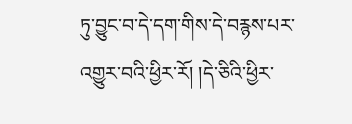ཏུ་བྱུང་བ་དེ་དག་གིས་དེ་བརྙས་པར་འགྱུར་བའི་ཕྱིར་རོ། །དེ་ཅིའི་ཕྱིར་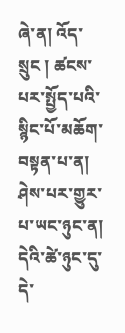ཞེ་ན། འོད་སྲུང ། ཚངས་པར་སྤྱོད་པའི་སྙིང་པོ་མཆོག་བསྟན་པ་ན། ཤེས་པར་གྱུར་པ་ཡང་ཉུང་ན། དེའི་ཚེ་ཉུང་དུ་དེ་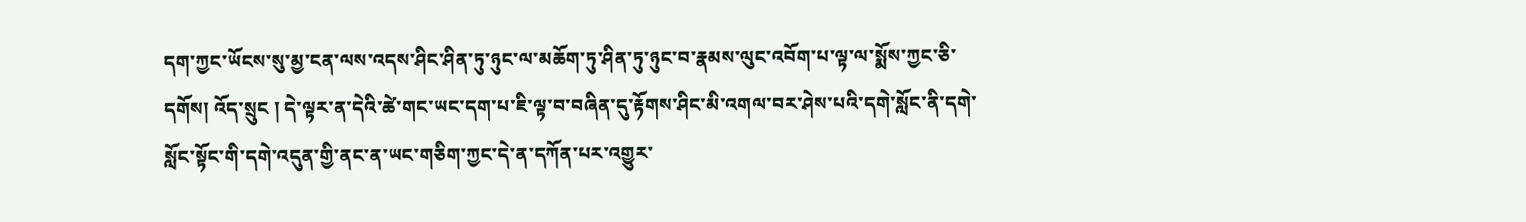དག་ཀྱང་ཡོངས་སུ་མྱ་ངན་ལས་འདས་ཤིང་ཤིན་ཏུ་ཉུང་ལ་མཆོག་ཏུ་ཤིན་ཏུ་ཉུང་བ་རྣམས་ལུང་འབོག་པ་ལྟ་ལ་སྨོས་ཀྱང་ཅི་དགོས། འོད་སྲུང ། དེ་ལྟར་ན་དེའི་ཚེ་གང་ཡང་དག་པ་ཇི་ལྟ་བ་བཞིན་དུ་རྟོགས་ཤིང་མི་འགལ་བར་ཤེས་པའི་དགེ་སློང་ནི་དགེ་སློང་སྟོང་གི་དགེ་འདུན་གྱི་ནང་ན་ཡང་གཅིག་ཀྱང་དེ་ན་དཀོན་པར་འགྱུར་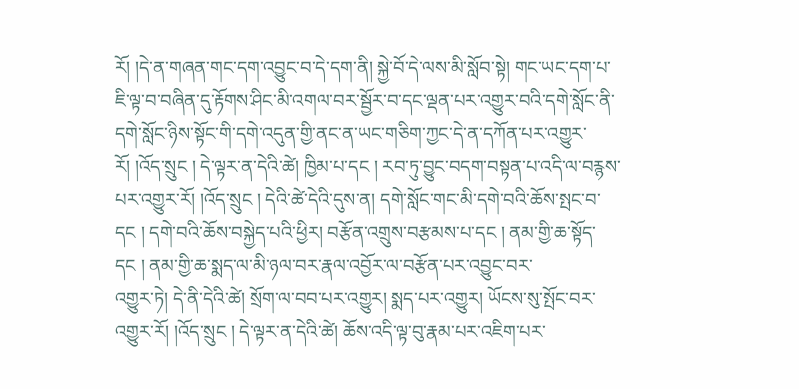རོ། །དེ་ན་གཞན་གང་དག་འབྱུང་བ་དེ་དག་ནི། སྐྱེ་བོ་དེ་ལས་མི་སློབ་སྟེ། གང་ཡང་དག་པ་ཇི་ལྟ་བ་བཞིན་དུ་རྟོགས་ཤིང་མི་འགལ་བར་སྦྱོར་བ་དང་ལྡན་པར་འགྱུར་བའི་དགེ་སློང་ནི་དགེ་སློང་ཉིས་སྟོང་གི་དགེ་འདུན་གྱི་ནང་ན་ཡང་གཅིག་ཀྱང་དེ་ན་དཀོན་པར་འགྱུར་རོ། །འོད་སྲུང ། དེ་ལྟར་ན་དེའི་ཚེ། ཁྱིམ་པ་དང ། རབ་ཏུ་བྱུང་བདག་བསྟན་པ་འདི་ལ་བརྙས་པར་འགྱུར་རོ། །འོད་སྲུང ། དེའི་ཚེ་དེའི་དུས་ན། དགེ་སློང་གང་མི་དགེ་བའི་ཆོས་སྤང་བ་དང ། དགེ་བའི་ཆོས་བསྐྱེད་པའི་ཕྱིར། བརྩོན་འགྲུས་བརྩམས་པ་དང ། ནམ་གྱི་ཆ་སྟོད་དང ། ནམ་གྱི་ཆ་སྨད་ལ་མི་ཉལ་བར་རྣལ་འབྱོར་ལ་བརྩོན་པར་འབྱུང་བར་
འགྱུར་ཏེ། དེ་ནི་དེའི་ཚེ། སྲོག་ལ་བབ་པར་འགྱུར། སྨད་པར་འགྱུར། ཡོངས་སུ་སྤོང་བར་འགྱུར་རོ། །འོད་སྲུང ། དེ་ལྟར་ན་དེའི་ཚེ། ཆོས་འདི་ལྟ་བུ་རྣམ་པར་འཇིག་པར་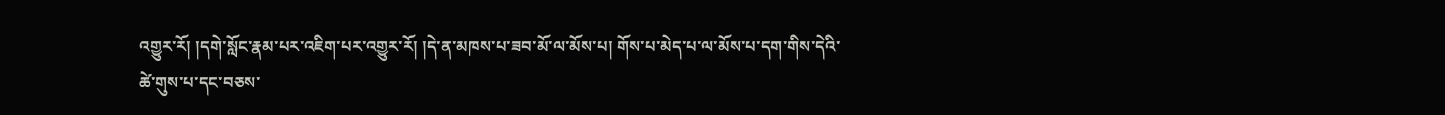འགྱུར་རོ། །དགེ་སློང་རྣམ་པར་འཇིག་པར་འགྱུར་རོ། །དེ་ན་མཁས་པ་ཟབ་མོ་ལ་མོས་པ། གོས་པ་མེད་པ་ལ་མོས་པ་དག་གིས་དེའི་ཚེ་གུས་པ་དང་བཅས་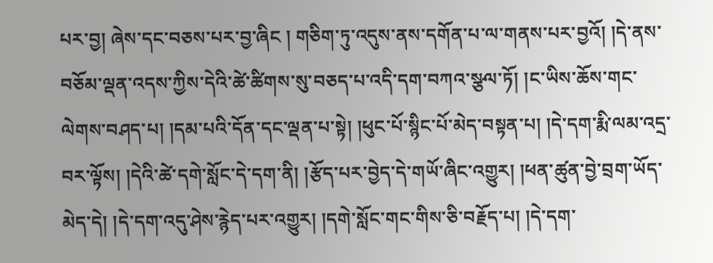པར་བྱ། ཞེས་དང་བཅས་པར་བྱ་ཞིང ། གཅིག་ཏུ་འདུས་ནས་དགོན་པ་ལ་གནས་པར་བྱའོ། །དེ་ནས་བཅོམ་ལྡན་འདས་ཀྱིས་དེའི་ཚེ་ཚིགས་སུ་བཅད་པ་འདི་དག་བཀའ་སྩལ་ཏོ། །ང་ཡིས་ཆོས་གང་ལེགས་བཤད་པ། །དམ་པའི་དོན་དང་ལྡན་པ་སྟེ། །ཕུང་པོ་སྙིང་པོ་མེད་བསྟན་པ། །དེ་དག་རྨི་ལམ་འདྲ་བར་ལྟོས། །དེའི་ཚེ་དགེ་སློང་དེ་དག་ནི། །རྩོད་པར་བྱེད་དེ་གཡོ་ཞིང་འགྱུར། །ཕན་ཚུན་བྱེ་བྲག་ཡོད་མེད་དེ། །དེ་དག་འདུ་ཤེས་རྙེད་པར་འགྱུར། །དགེ་སློང་གང་གིས་ཅི་བརྗོད་པ། །དེ་དག་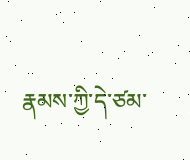རྣམས་ཀྱི་དེ་ཙམ་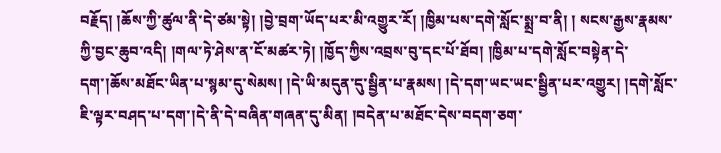བརྗོད། །ཆོས་ཀྱི་ཚུལ་ནི་དེ་ཙམ་སྟེ། །བྱེ་བྲག་ཡོད་པར་མི་འགྱུར་རོ། །ཁྱིམ་པས་དགེ་སློང་སྨྲ་བ་ནི། ། སངས་རྒྱས་རྣམས་ཀྱི་བྱང་ཆུབ་འདི། །གལ་ཏེ་ཤེས་ན་ངོ་མཚར་ཏེ། །ཁྱོད་ཀྱིས་འབྲས་བུ་དང་པོ་ཐོབ། །ཁྱིམ་པ་དགེ་སློང་བསྟེན་དེ་དག་།ཆོས་མཐོང་ཡིན་པ་སྙམ་དུ་སེམས། །དེ་ཡི་མདུན་དུ་སྦྱིན་པ་རྣམས། །དེ་དག་ཡང་ཡང་སྦྱིན་པར་འགྱུར། །དགེ་སློང་ཇི་ལྟར་བཤད་པ་དག་།དེ་ནི་དེ་བཞིན་གཞན་དུ་མིན། །བདེན་པ་མཐོང་དེས་བདག་ཅག་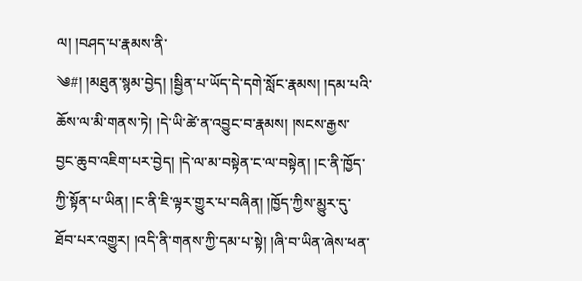ལ། །བཤད་པ་རྣམས་ནི་
༄#། །མཐུན་སྙམ་བྱེད། །སྦྱིན་པ་ཡོད་དེ་དགེ་སློང་རྣམས། །དམ་པའི་ཆོས་ལ་མི་གནས་ཏེ། །དེ་ཡི་ཚེ་ན་འབྱུང་བ་རྣམས། །སངས་རྒྱས་བྱང་ཆུབ་འཇིག་པར་བྱེད། །དེ་ལ་མ་བསྟེན་ང་ལ་བསྟེན། །ང་ནི་ཁྱོད་ཀྱི་སྟོན་པ་ཡིན། །ང་ནི་ཇི་ལྟར་གྱུར་པ་བཞིན། །ཁྱོད་ཀྱིས་མྱུར་དུ་ཐོབ་པར་འགྱུར། །འདི་ནི་གནས་ཀྱི་དམ་པ་སྟེ། །ཞི་བ་ཡིན་ཞེས་ཕན་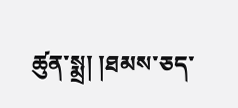ཚུན་སྨྲ། །ཐམས་ཅད་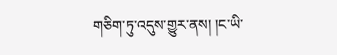གཅིག་ཏུ་འདུས་གྱུར་ནས། །ང་ཡི་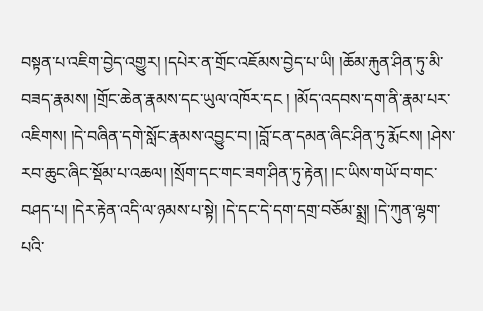བསྟན་པ་འཇིག་བྱེད་འགྱུར། །དཔེར་ན་གྲོང་འཇོམས་བྱེད་པ་ཡི། །ཆོམ་རྐུན་ཤིན་ཏུ་མི་བཟད་རྣམས། །གྲོང་ཆེན་རྣམས་དང་ཡུལ་འཁོར་དང ། །མོད་འདབས་དག་ནི་རྣམ་པར་འཇིགས། །དེ་བཞིན་དགེ་སློང་རྣམས་འབྱུང་བ། །བློ་ངན་དམན་ཞིང་ཤིན་ཏུ་རྨོངས། །ཤེས་རབ་ཆུང་ཞིང་སྡོམ་པ་འཆལ། །སྲོག་དང་གང་ཟག་ཤིན་ཏུ་རྟེན། །ང་ཡིས་གཡོ་བ་གང་བཤད་པ། །དེར་རྟེན་འདི་ལ་ཉམས་པ་སྟེ། །དེ་དང་དེ་དག་དགྲ་བཅོམ་སྨྲ། །དེ་ཀུན་ལྷག་པའི་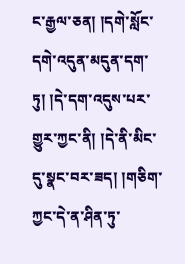ང་རྒྱལ་ཅན། །དགེ་སློང་དགེ་འདུན་མདུན་དག་ཏུ། །དེ་དག་འདུས་པར་གྱུར་ཀྱང་ནི། །དེ་ནི་མིང་དུ་སྣང་བར་ཟད། །གཅིག་ཀྱང་དེ་ན་ཤིན་ཏུ་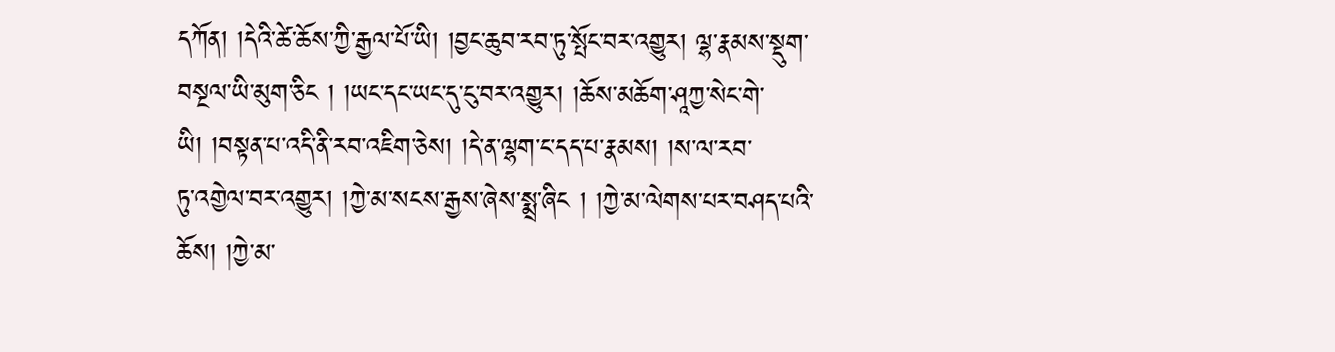དཀོན། །དེའི་ཚེ་ཆོས་ཀྱི་རྒྱལ་པོ་ཡི། །བྱང་ཆུབ་རབ་ཏུ་སྤོང་བར་འགྱུར། ལྷ་རྣམས་སྡུག་བསྔལ་ཡི་མུག་ཅིང ། །ཡང་དང་ཡང་དུ་ངུ་བར་འགྱུར། །ཆོས་མཆོག་ཤཱཀྱ་སེང་གེ་ཡི། །བསྟན་པ་འདི་ནི་རབ་འཇིག་ཅེས། །དེ་ན་ལྷག་ང་དད་པ་རྣམས། །ས་ལ་རབ་
ཏུ་འགྱེལ་བར་འགྱུར། །ཀྱེ་མ་སངས་རྒྱས་ཞེས་སྨྲ་ཞིང ། །ཀྱེ་མ་ལེགས་པར་བཤད་པའི་ཆོས། །ཀྱེ་མ་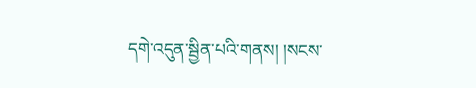དགེ་འདུན་སྦྱིན་པའི་གནས། །སངས་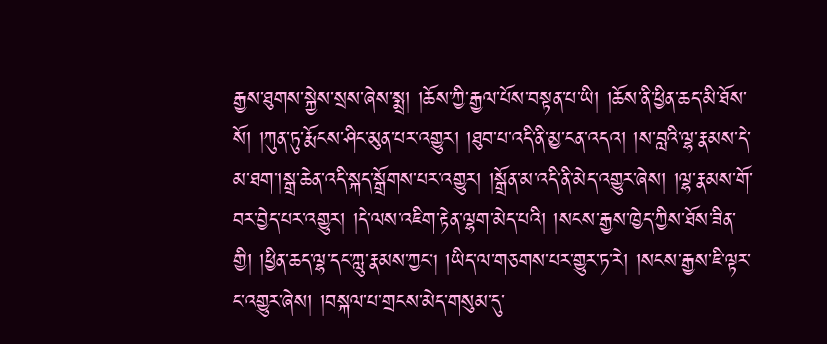རྒྱས་ཐུགས་སྐྱེས་སྲས་ཞེས་སྨྲ། །ཆོས་ཀྱི་རྒྱལ་པོས་བསྟན་པ་ཡི། །ཆོས་ནི་ཕྱིན་ཆད་མི་ཐོས་སོ། །ཀུན་ཏུ་རྨོངས་ཤིང་མུན་པར་འགྱུར། །ཐུབ་པ་འདི་ནི་མྱ་ངན་འདའ། །ས་བླའི་ལྷ་རྣམས་དེ་མ་ཐག་།སྒྲ་ཆེན་འདི་སྐད་སྒྲོགས་པར་འགྱུར། །སྒྲོན་མ་འདི་ནི་མེད་འགྱུར་ཞེས། །ལྷ་རྣམས་གོ་བར་བྱེད་པར་འགྱུར། །དེ་ལས་འཇིག་རྟེན་ལྷག་མེད་པའི། །སངས་རྒྱས་ཁྱེད་ཀྱིས་ཐོས་ཟིན་གྱི། །ཕྱིན་ཆད་ལྷ་དང་ཀླུ་རྣམས་ཀྱང། །ཡིད་ལ་གཅགས་པར་གྱུར་ཏ་རེ། །སངས་རྒྱས་ཇི་ལྟར་ང་འགྱུར་ཞེས། །བསྐལ་པ་གྲངས་མེད་གསུམ་དུ་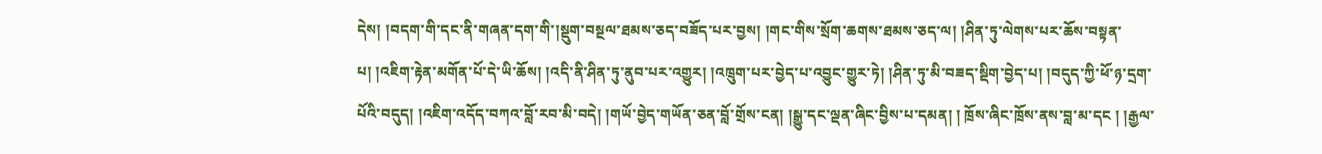དེས། །བདག་གི་དང་ནི་གཞན་དག་གི་།སྡུག་བསྔལ་ཐམས་ཅད་བཟོད་པར་བྱས། །གང་གིས་སྲོག་ཆགས་ཐམས་ཅད་ལ། །ཤིན་ཏུ་ལེགས་པར་ཆོས་བསྟན་པ། །འཇིག་རྟེན་མགོན་པོ་དེ་ཡི་ཆོས། །འདི་ནི་ཤིན་ཏུ་ནུབ་པར་འགྱུར། །འཁྲུག་པར་བྱེད་པ་འབྱུང་གྱུར་ཏེ། །ཤིན་ཏུ་མི་བཟད་སྡིག་བྱེད་པ། །བདུད་ཀྱི་ཕོ་ཉ་དྲག་པོའི་བདུད། །འཇིག་འདོད་བཀའ་བློ་རབ་མི་བདེ། །གཡོ་བྱེད་གཡོན་ཅན་བློ་གྲོས་ངན། །སྒྱུ་དང་ལྡན་ཞིང་བྱིས་པ་དམན། ། ཁྲོས་ཞིང་ཁྲོས་ནས་བླ་མ་དང ། །རྒྱལ་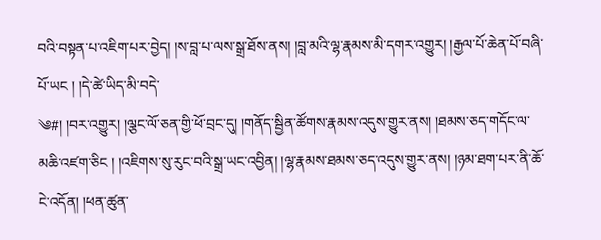བའི་བསྟན་པ་འཇིག་པར་བྱེད། །ས་བླ་པ་ལས་སྒྲ་ཐོས་ནས། །བླ་མའི་ལྷ་རྣམས་མི་དགར་འགྱུར། །རྒྱལ་པོ་ཆེན་པོ་བཞི་པོ་ཡང ། །དེ་ཚེ་ཡིད་མི་བདེ་
༄#། །བར་འགྱུར། །ལྕང་ལོ་ཅན་གྱི་ཕོ་བྲང་དུ། །གནོད་སྦྱིན་ཚོགས་རྣམས་འདུས་གྱུར་ནས། །ཐམས་ཅད་གདོང་ལ་མཆི་འཛག་ཅིང ། །འཇིགས་སུ་རུང་བའི་སྒྲ་ཡང་འབྱིན། །ལྷ་རྣམས་ཐམས་ཅད་འདུས་གྱུར་ནས། །ཉམ་ཐག་པར་ནི་ཆོ་ངེ་འདོན། །ཕན་ཚུན་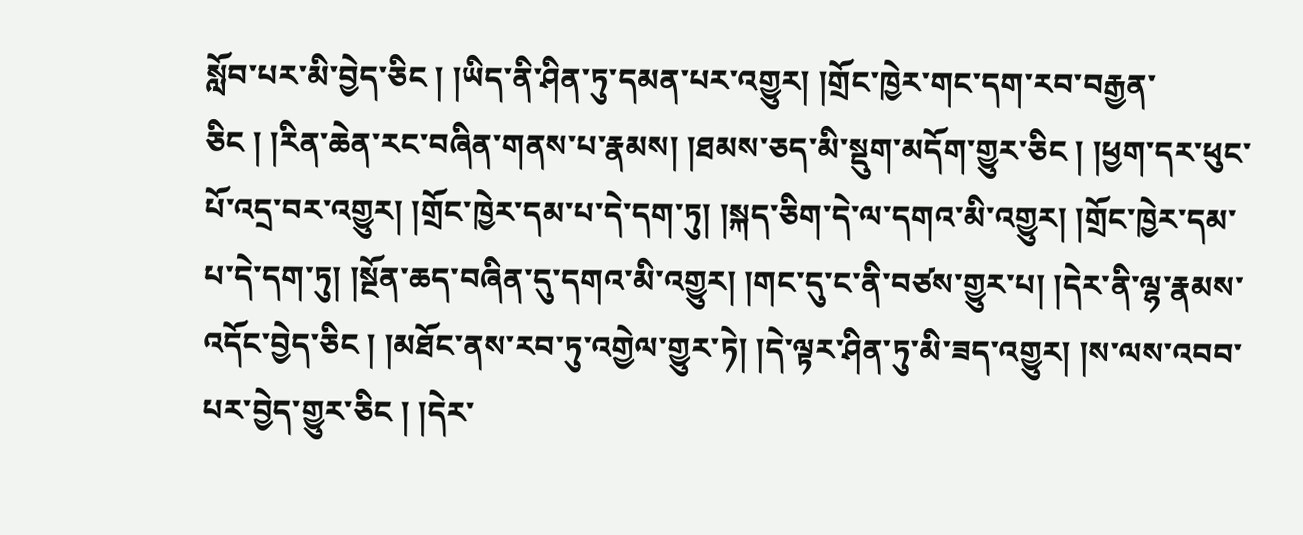སློབ་པར་མི་བྱེད་ཅིང ། །ཡིད་ནི་ཤིན་ཏུ་དམན་པར་འགྱུར། །གྲོང་ཁྱེར་གང་དག་རབ་བརྒྱན་ཅིང ། །རིན་ཆེན་རང་བཞིན་གནས་པ་རྣམས། །ཐམས་ཅད་མི་སྡུག་མདོག་གྱུར་ཅིང ། །ཕྱག་དར་ཕུང་པོ་འདྲ་བར་འགྱུར། །གྲོང་ཁྱེར་དམ་པ་དེ་དག་ཏུ། །སྐད་ཅིག་དེ་ལ་དགའ་མི་འགྱུར། །གྲོང་ཁྱེར་དམ་པ་དེ་དག་ཏུ། །སྔོན་ཆད་བཞིན་དུ་དགའ་མི་འགྱུར། །གང་དུ་ང་ནི་བཙས་གྱུར་པ། །དེར་ནི་ལྷ་རྣམས་འདོང་བྱེད་ཅིང ། །མཐོང་ནས་རབ་ཏུ་འགྱེལ་གྱུར་ཏེ། །དེ་ལྟར་ཤིན་ཏུ་མི་ཟད་འགྱུར། །ས་ལས་འབབ་པར་བྱེད་གྱུར་ཅིང ། །དེར་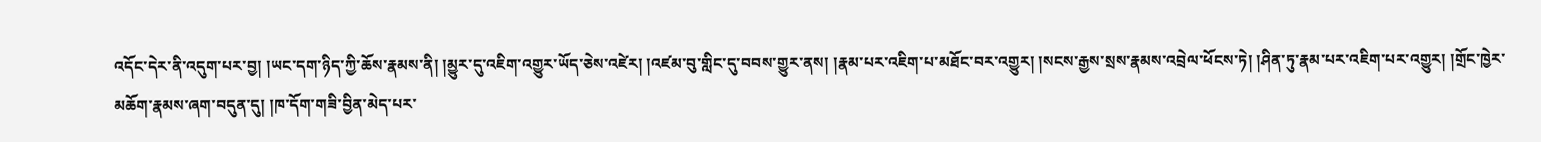འདོང་དེར་ནི་འདུག་པར་བྱ། །ཡང་དག་ཉིད་ཀྱི་ཆོས་རྣམས་ནི། །མྱུར་དུ་འཇིག་འགྱུར་ཡོད་ཅེས་འཛེར། །འཛམ་བུ་གླིང་དུ་བབས་གྱུར་ནས། །རྣམ་པར་འཇིག་པ་མཐོང་བར་འགྱུར། །སངས་རྒྱས་སྲས་རྣམས་འབྲེལ་ཕོངས་ཏེ། །ཤིན་ཏུ་རྣམ་པར་འཇིག་པར་འགྱུར། །གྲོང་ཁྱེར་མཆོག་རྣམས་ཞག་བདུན་དུ། །ཁ་དོག་གཟི་བྱིན་མེད་པར་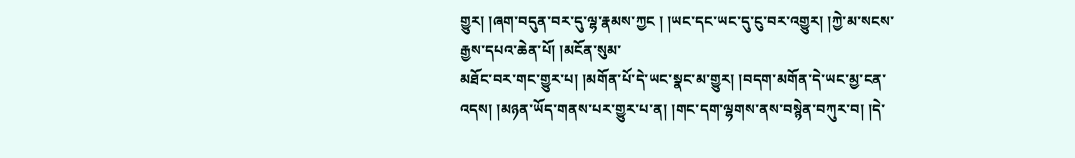གྱུར། །ཞག་བདུན་བར་དུ་ལྷ་རྣམས་ཀྱང ། །ཡང་དང་ཡང་དུ་ངུ་བར་འགྱུར། །ཀྱེ་མ་སངས་རྒྱས་དཔའ་ཆེན་པོ། །མངོན་སུམ་
མཐོང་བར་གང་གྱུར་པ། །མགོན་པོ་དེ་ཡང་སྣང་མ་གྱུར། །བདག་མགོན་དེ་ཡང་མྱ་ངན་འདས། །མཉན་ཡོད་གནས་པར་གྱུར་པ་ན། །གང་དག་ལྷགས་ནས་བསྙེན་བཀུར་བ། །དེ་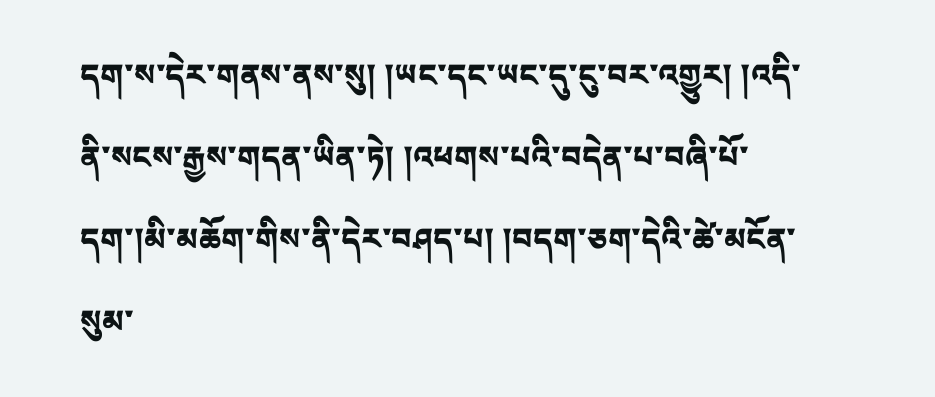དག་ས་དེར་གནས་ནས་སུ། །ཡང་དང་ཡང་དུ་ངུ་བར་འགྱུར། །འདི་ནི་སངས་རྒྱས་གདན་ཡིན་ཏེ། །འཕགས་པའི་བདེན་པ་བཞི་པོ་དག་།མི་མཆོག་གིས་ནི་དེར་བཤད་པ། །བདག་ཅག་དེའི་ཚེ་མངོན་སུམ་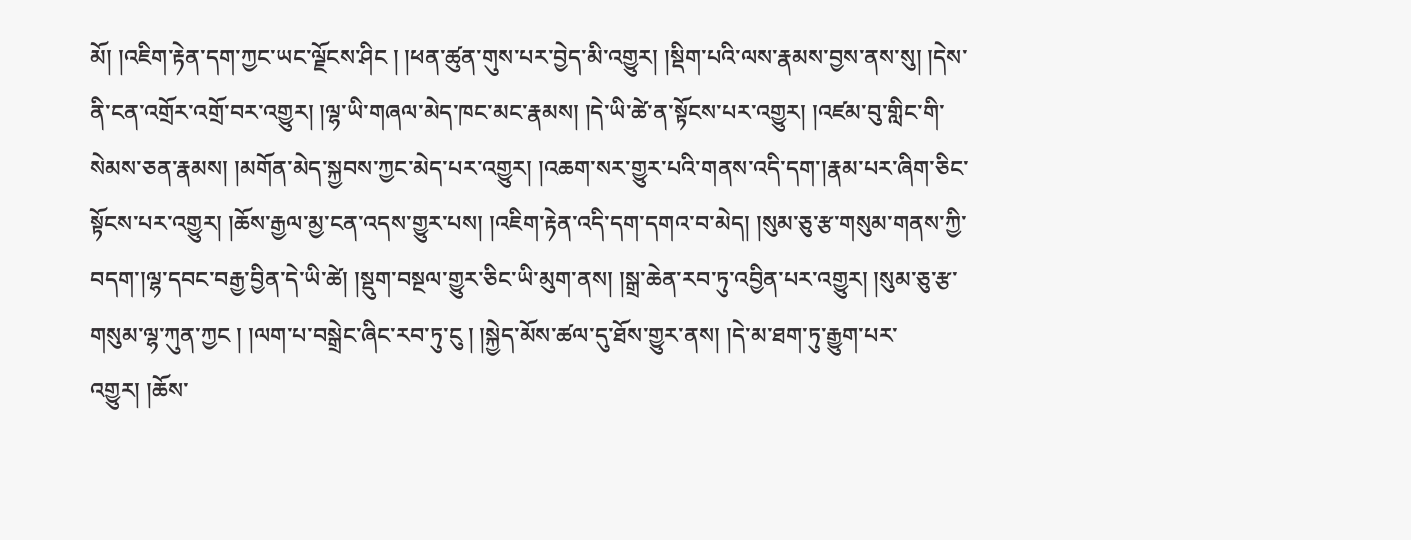མོ། །འཇིག་རྟེན་དག་ཀྱང་ཡང་ལྗོངས་ཤིང ། །ཕན་ཚུན་གུས་པར་བྱེད་མི་འགྱུར། །སྡིག་པའི་ལས་རྣམས་བྱས་ནས་སུ། །དེས་ནི་ངན་འགྲོར་འགྲོ་བར་འགྱུར། །ལྷ་ཡི་གཞལ་མེད་ཁང་མང་རྣམས། །དེ་ཡི་ཚེ་ན་སྟོངས་པར་འགྱུར། །འཛམ་བུ་གླིང་གི་སེམས་ཅན་རྣམས། །མགོན་མེད་སྐྱབས་ཀྱང་མེད་པར་འགྱུར། །འཆག་སར་གྱུར་པའི་གནས་འདི་དག་།རྣམ་པར་ཞིག་ཅིང་སྟོངས་པར་འགྱུར། །ཆོས་རྒྱལ་མྱ་ངན་འདས་གྱུར་པས། །འཇིག་རྟེན་འདི་དག་དགའ་བ་མེད། །སུམ་ཅུ་རྩ་གསུམ་གནས་ཀྱི་བདག་།ལྷ་དབང་བརྒྱ་བྱིན་དེ་ཡི་ཚེ། །སྡུག་བསྔལ་གྱུར་ཅིང་ཡི་མུག་ནས། །སྒྲ་ཆེན་རབ་ཏུ་འབྱིན་པར་འགྱུར། །སུམ་ཅུ་རྩ་གསུམ་ལྷ་ཀུན་ཀྱང ། །ལག་པ་བསྒྲེང་ཞིང་རབ་ཏུ་ངུ ། །སྐྱེད་མོས་ཚལ་དུ་ཐོས་གྱུར་ནས། །དེ་མ་ཐག་ཏུ་རྒྱུག་པར་འགྱུར། །ཆོས་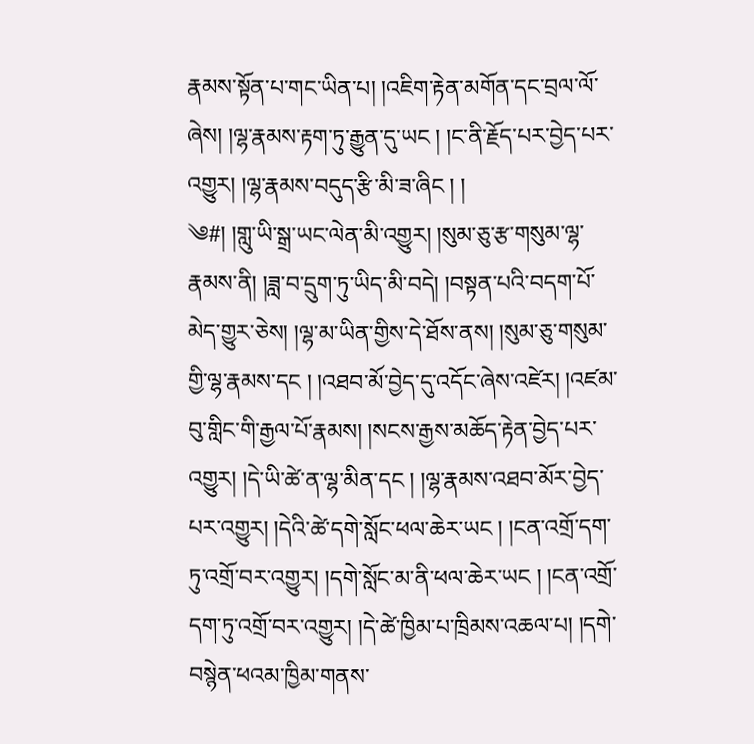རྣམས་སྟོན་པ་གང་ཡིན་པ། །འཇིག་རྟེན་མགོན་དང་བྲལ་ལོ་ཞེས། །ལྷ་རྣམས་རྟག་ཏུ་རྒྱུན་དུ་ཡང ། །ང་ནི་རྗོད་པར་བྱེད་པར་འགྱུར། །ལྷ་རྣམས་བདུད་རྩི་མི་ཟ་ཞིང ། །
༄#། །གླུ་ཡི་སྒྲ་ཡང་ལེན་མི་འགྱུར། །སུམ་ཅུ་རྩ་གསུམ་ལྷ་རྣམས་ནི། །ཟླ་བ་དྲུག་ཏུ་ཡིད་མི་བདེ། །བསྟན་པའི་བདག་པོ་མེད་གྱུར་ཅེས། །ལྷ་མ་ཡིན་གྱིས་དེ་ཐོས་ནས། །སུམ་ཅུ་གསུམ་གྱི་ལྷ་རྣམས་དང ། །འཐབ་མོ་བྱེད་དུ་འདོང་ཞེས་འཛེར། །འཛམ་བུ་གླིང་གི་རྒྱལ་པོ་རྣམས། །སངས་རྒྱས་མཆོད་རྟེན་བྱེད་པར་འགྱུར། །དེ་ཡི་ཚེ་ན་ལྷ་མིན་དང ། །ལྷ་རྣམས་འཐབ་མོར་བྱེད་པར་འགྱུར། །དེའི་ཚེ་དགེ་སློང་ཕལ་ཆེར་ཡང ། །ངན་འགྲོ་དག་ཏུ་འགྲོ་བར་འགྱུར། །དགེ་སློང་མ་ནི་ཕལ་ཆེར་ཡང ། །ངན་འགྲོ་དག་ཏུ་འགྲོ་བར་འགྱུར། །དེ་ཚེ་ཁྱིམ་པ་ཁྲིམས་འཆལ་པ། །དགེ་བསྙེན་ཕའམ་ཁྱིམ་གནས་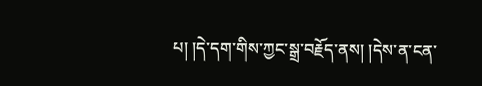པ། །དེ་དག་གིས་ཀྱང་སྒྲ་བརྗོད་ནས། །དེས་ན་ངན་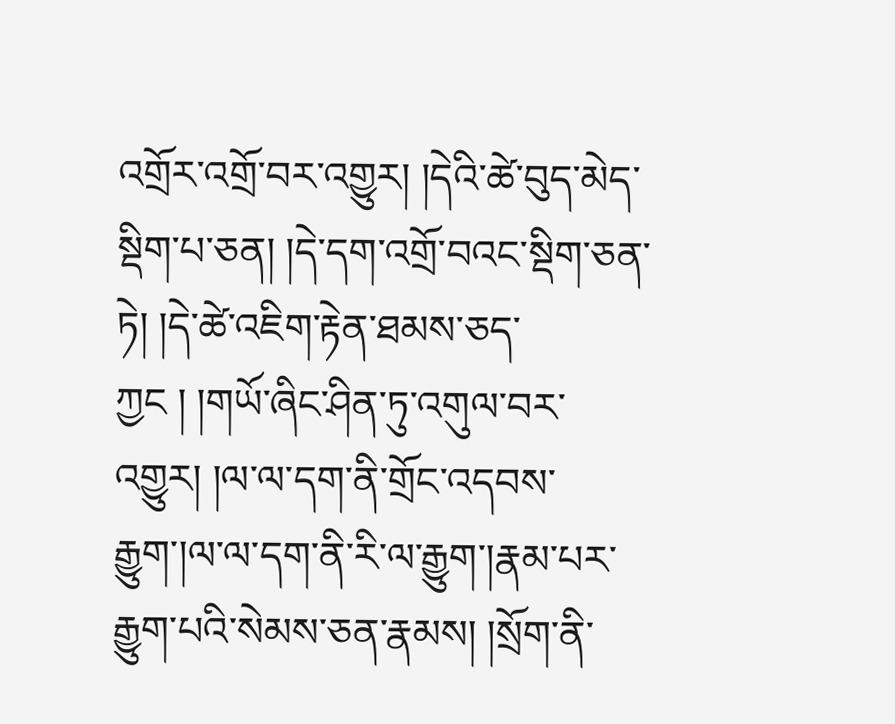འགྲོར་འགྲོ་བར་འགྱུར། །དེའི་ཚེ་བུད་མེད་སྡིག་པ་ཅན། །དེ་དག་འགྲོ་བའང་སྡིག་ཅན་ཏེ། །དེ་ཚེ་འཇིག་རྟེན་ཐམས་ཅད་ཀྱང ། །གཡོ་ཞིང་ཤིན་ཏུ་འགུལ་བར་འགྱུར། །ལ་ལ་དག་ནི་གྲོང་འདབས་རྒྱུག་།ལ་ལ་དག་ནི་རི་ལ་རྒྱུག་།རྣམ་པར་རྒྱུག་པའི་སེམས་ཅན་རྣམས། །སྲོག་ནི་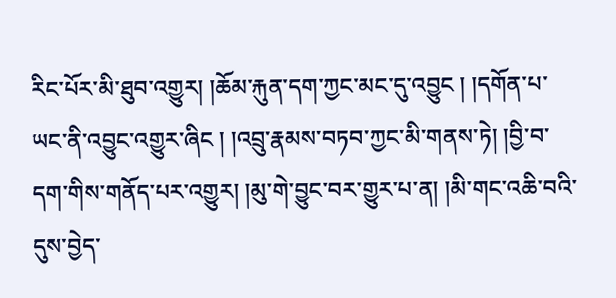རིང་པོར་མི་ཐུབ་འགྱུར། །ཆོམ་རྐུན་དག་ཀྱང་མང་དུ་འབྱུང ། །དགོན་པ་ཡང་ནི་འབྱུང་འགྱུར་ཞིང ། །འབྲུ་རྣམས་བཏབ་ཀྱང་མི་གནས་ཏེ། །བྱི་བ་དག་གིས་གནོད་པར་འགྱུར། །མུ་གེ་བྱུང་བར་གྱུར་པ་ན། །མི་གང་འཆི་བའི་དུས་བྱེད་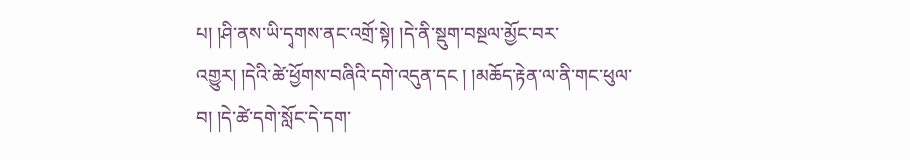པ། །ཤི་ནས་ཡི་དྭགས་ནང་འགྲོ་སྟེ། །དེ་ནི་སྡུག་བསྔལ་མྱོང་བར་
འགྱུར། །དེའི་ཚེ་ཕྱོགས་བཞིའི་དགེ་འདུན་དང ། །མཆོད་རྟེན་ལ་ནི་གང་ཕུལ་བ། །དེ་ཚེ་དགེ་སློང་དེ་དག་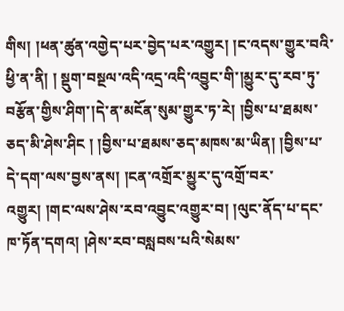གིས། །ཕན་ཚུན་འགྱེད་པར་བྱེད་པར་འགྱུར། །ང་འདས་གྱུར་བའི་ཕྱི་ན་ནི། ། སྡུག་བསྔལ་འདི་འདྲ་འདི་འབྱུང་གི་།མྱུར་དུ་རབ་ཏུ་བརྩོན་གྱིས་ཤིག་།དེ་ན་མངོན་སུམ་གྱུར་ཏ་རེ། །བྱིས་པ་ཐམས་ཅད་མི་ཤེས་ཤིང ། །བྱིས་པ་ཐམས་ཅད་མཁས་མ་ཡིན། །བྱིས་པ་དེ་དག་ལས་བྱས་ནས། །ངན་འགྲོར་མྱུར་དུ་འགྲོ་བར་འགྱུར། །གང་ལས་ཤེས་རབ་འབྱུང་འགྱུར་བ། །ལུང་ནོད་པ་དང་ཁ་ཏོན་དགའ། །ཤེས་རབ་བསླབས་པའི་སེམས་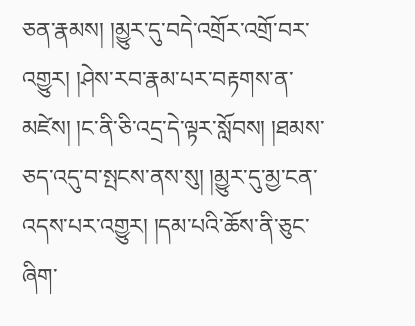ཅན་རྣམས། །མྱུར་དུ་བདེ་འགྲོར་འགྲོ་བར་འགྱུར། །ཤེས་རབ་རྣམ་པར་བརྟགས་ན་མཛེས། །ང་ནི་ཅི་འདྲ་དེ་ལྟར་སློབས། །ཐམས་ཅད་འདུ་བ་སྤངས་ནས་སུ། །མྱུར་དུ་མྱ་ངན་འདས་པར་འགྱུར། །དམ་པའི་ཆོས་ནི་ཅུང་ཞིག་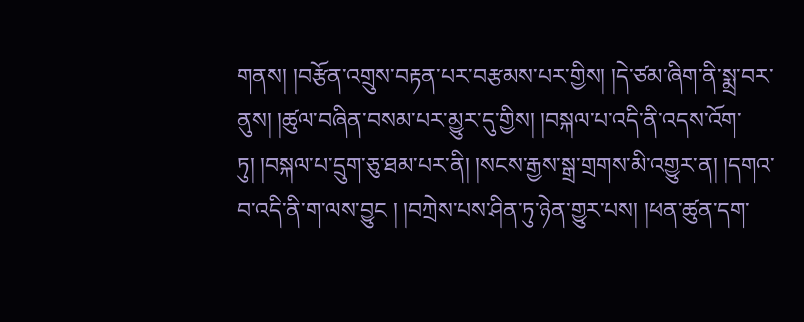གནས། །བརྩོན་འགྲུས་བརྟན་པར་བརྩམས་པར་གྱིས། །དེ་ཙམ་ཞིག་ནི་སྨྲ་བར་ནུས། །ཚུལ་བཞིན་བསམ་པར་མྱུར་དུ་གྱིས། །བསྐལ་པ་འདི་ནི་འདས་འོག་ཏུ། །བསྐལ་པ་དྲུག་ཅུ་ཐམ་པར་ནི། །སངས་རྒྱས་སྒྲ་གྲགས་མི་འགྱུར་ན། །དགའ་བ་འདི་ནི་ག་ལས་བྱུང ། །བཀྲེས་པས་ཤིན་ཏུ་ཉེན་གྱུར་པས། །ཕན་ཚུན་དག་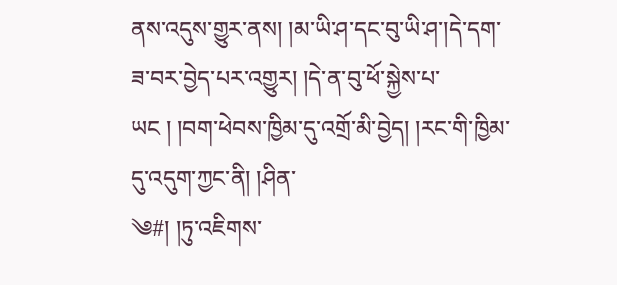ནས་འདུས་གྱུར་ནས། །མ་ཡི་ཤ་དང་བུ་ཡི་ཤ་།དེ་དག་ཟ་བར་བྱེད་པར་འགྱུར། །དེ་ན་བུ་ཕོ་སྐྱེས་པ་ཡང ། །བག་ཕེབས་ཁྱིམ་དུ་འགྲོ་མི་བྱེད། །རང་གི་ཁྱིམ་དུ་འདུག་ཀྱང་ནི། །ཤིན་
༄#། །ཏུ་འཇིགས་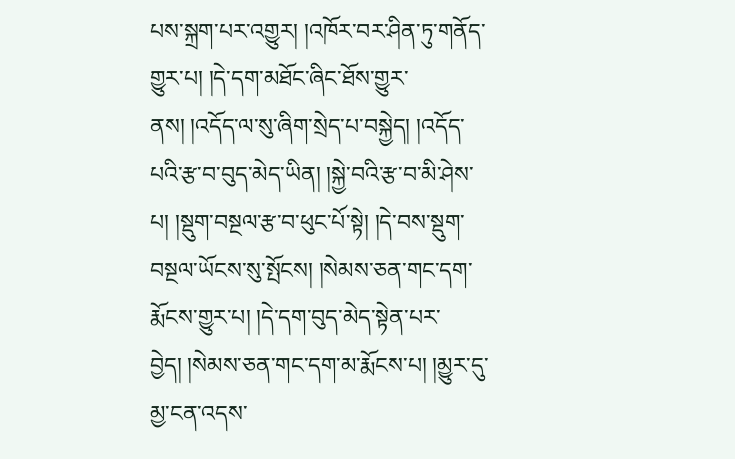པས་སྐྲག་པར་འགྱུར། །འཁོར་བར་ཤིན་ཏུ་གནོད་གྱུར་པ། །དེ་དག་མཐོང་ཞིང་ཐོས་གྱུར་ནས། །འདོད་ལ་སུ་ཞིག་སྲེད་པ་བསྐྱེད། །འདོད་པའི་རྩ་བ་བུད་མེད་ཡིན། །སྐྱེ་བའི་རྩ་བ་མི་ཤེས་པ། །སྡུག་བསྔལ་རྩ་བ་ཕུང་པོ་སྟེ། །དེ་བས་སྡུག་བསྔལ་ཡོངས་སུ་སྤོངས། །སེམས་ཅན་གང་དག་རྨོངས་གྱུར་པ། །དེ་དག་བུད་མེད་སྟེན་པར་བྱེད། །སེམས་ཅན་གང་དག་མ་རྨོངས་པ། །མྱུར་དུ་མྱ་ངན་འདས་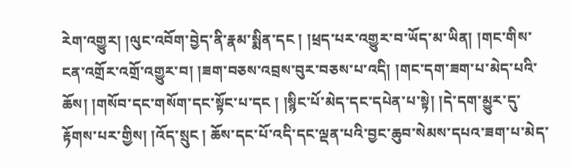རེག་འགྱུར། །ལུང་འབོག་བྱེད་ནི་རྣམ་སྨིན་དང ། །ཕྲད་པར་འགྱུར་བ་ཡོད་མ་ཡིན། །གང་གིས་ངན་འགྲོར་འགྲོ་འགྱུར་བ། །ཟག་བཅས་འབྲས་བུར་བཅས་པ་འདི། །གང་དག་ཟག་པ་མེད་པའི་ཆོས། །གསོབ་དང་གསོག་དང་སྟོང་པ་དང ། །སྙིང་པོ་མེད་དང་དཔེན་པ་སྟེ། །དེ་དག་མྱུར་དུ་རྟོགས་པར་གྱིས། །འོད་སྲུང ། ཆོས་དང་པོ་འདི་དང་ལྡན་པའི་བྱང་ཆུབ་སེམས་དཔའ་ཟག་པ་མེད་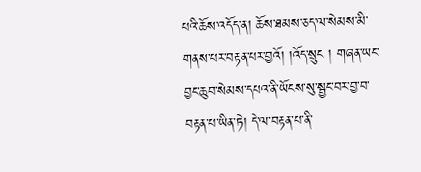པའི་ཆོས་འདོད་ན། ཆོས་ཐམས་ཅད་ལ་སེམས་མི་གནས་པར་བརྟན་པར་བྱའོ། །འོད་སྲུང ། གཞན་ཡང་བྱང་ཆུབ་སེམས་དཔའ་ནི་ཡོངས་སུ་སྦྱང་བར་བྱ་བ་བརྟན་པ་ཡིན་ཏེ། དེ་ལ་བརྟན་པ་ནི་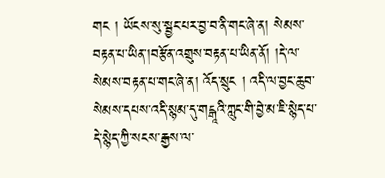གང ། ཡོངས་སུ་སྦྱང་པར་བྱ་བ་ནི་གང་ཞེ་ན། སེམས་བརྟན་པ་ཡིན་།བརྩོན་འགྲུས་བརྟན་པ་ཡིན་ནོ། །དེ་ལ་སེམས་བརྟན་པ་གང་ཞེ་ན། འོད་སྲུང ། འདི་ལ་བྱང་ཆུབ་སེམས་དཔས་འདི་སྙམ་དུ་གངྒཱའི་ཀླུང་གི་བྱེ་མ་ཇི་སྙེད་པ་དེ་སྙེད་ཀྱི་སངས་རྒྱས་ལ་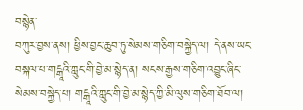བསྙེན་
བཀུར་བྱས་ནས། ཕྱིས་བྱང་ཆུབ་ཏུ་སེམས་གཅིག་བསྐྱེད་ལ། དེ་ནས་ཡང་བསྐལ་པ་གངྒཱའི་ཀླུང་གི་བྱེ་མ་སྙེད་ན། སངས་རྒྱས་གཅིག་འབྱུང་ཞིང་སེམས་བསྐྱེད་པ། གངྒཱའི་ཀླུང་གི་བྱེ་མ་སྙེད་ཀྱི་མི་ལུས་གཅིག་ཐོབ་ལ།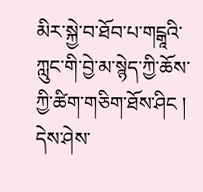མིར་སྐྱེ་བ་ཐོབ་པ་གངྒཱའི་ཀླུང་གི་བྱེ་མ་སྙེད་ཀྱི་ཆོས་ཀྱི་ཚིག་གཅིག་ཐོས་ཤིང ། དེས་ཤེས་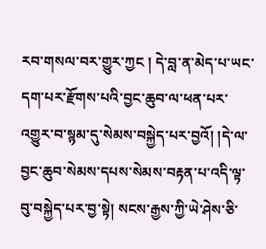རབ་གསལ་བར་གྱུར་ཀྱང ། དེ་བླ་ན་མེད་པ་ཡང་དག་པར་རྫོགས་པའི་བྱང་ཆུབ་ལ་ཕན་པར་འགྱུར་བ་སྙམ་དུ་སེམས་བསྐྱེད་པར་བྱའོ། །དེ་ལ་བྱང་ཆུབ་སེམས་དཔས་སེམས་བརྟན་པ་འདི་ལྟ་བུ་བསྐྱེད་པར་བྱ་སྟེ། སངས་རྒྱས་ཀྱི་ཡེ་ཤེས་ཅི་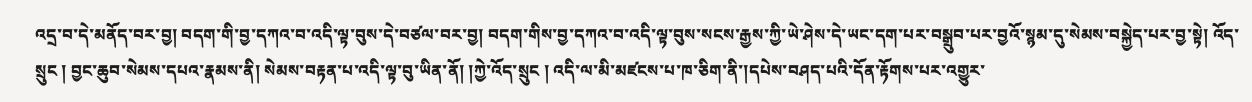འདྲ་བ་དེ་མནོད་བར་བྱ། བདག་གི་བྱ་དཀའ་བ་འདི་ལྟ་བུས་དེ་བཙལ་བར་བྱ། བདག་གིས་བྱ་དཀའ་བ་འདི་ལྟ་བུས་སངས་རྒྱས་ཀྱི་ཡེ་ཤེས་དེ་ཡང་དག་པར་བསྒྲུབ་པར་བྱའོ་སྙམ་དུ་སེམས་བསྐྱེད་པར་བྱ་སྟེ། འོད་སྲུང ། བྱང་ཆུབ་སེམས་དཔའ་རྣམས་ནི། སེམས་བརྟན་པ་འདི་ལྟ་བུ་ཡིན་ནོ། །ཀྱེ་འོད་སྲུང ། འདི་ལ་མི་མཛངས་པ་ཁ་ཅིག་ནི་།དཔེས་བཤད་པའི་དོན་རྟོགས་པར་འགྱུར་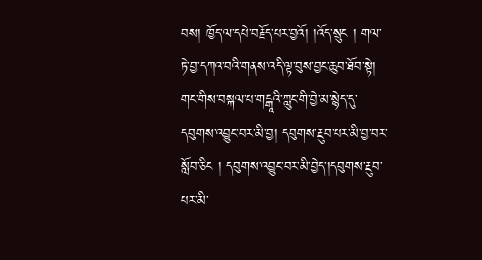བས། ཁྱོད་ལ་དཔེ་བརྗོད་པར་བྱའོ། །འོད་སྲུང ། གལ་ཏེ་བྱ་དཀའ་བའི་གནས་འདི་ལྟ་བུས་བྱང་ཆུབ་ཐོབ་སྟེ། གང་གིས་བསྐལ་པ་གངྒཱའི་ཀླུང་གི་བྱེ་མ་སྙེད་དུ་དབུགས་འབྱུང་བར་མི་བྱ། དབུགས་རྔུབ་པར་མི་བྱ་བར་སློབ་ཅིང ། དབུགས་འབྱུང་བར་མི་བྱེད་།དབུགས་རྔུབ་པར་མི་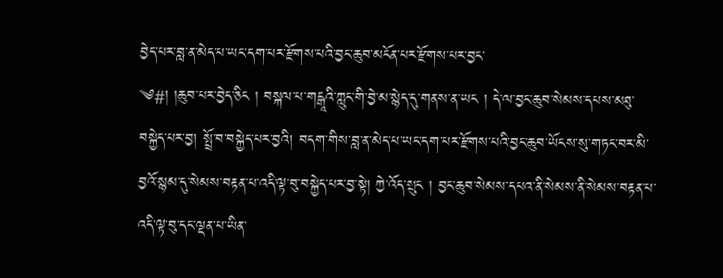བྱེད་པར་བླ་ན་མེད་པ་ཡང་དག་པར་རྫོགས་པའི་བྱང་ཆུབ་མངོན་པར་རྫོགས་པར་བྱང་
༄#། །ཆུབ་པར་བྱེད་ཅིང ། བསྐལ་པ་གངྒཱའི་ཀླུང་གི་བྱེ་མ་སྙེད་དུ་གནས་ན་ཡང ། དེ་ལ་བྱང་ཆུབ་སེམས་དཔས་མཐུ་བསྐྱེད་པར་བྱ། སྤྲོ་བ་བསྐྱེད་པར་བྱའི། བདག་གིས་བླ་ན་མེད་པ་ཡང་དག་པར་རྫོགས་པའི་བྱང་ཆུབ་ཡོངས་སུ་གཏང་བར་མི་བྱའོ་སྙམ་དུ་སེམས་བརྟན་པ་འདི་ལྟ་བུ་བསྐྱེད་པར་བྱ་སྟེ། ཀྱེ་འོད་སྲུང ། བྱང་ཆུབ་སེམས་དཔའ་ནི་སེམས་ནི་སེམས་བརྟན་པ་འདི་ལྟ་བུ་དང་ལྡན་པ་ཡིན་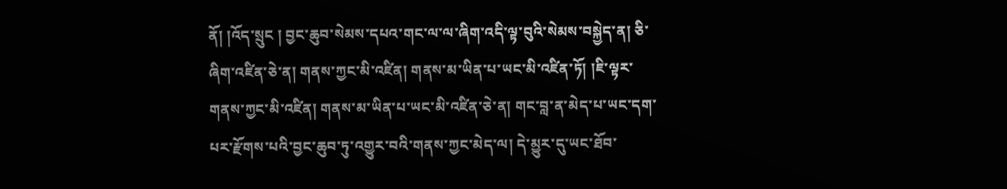ནོ། །འོད་སྲུང ། བྱང་ཆུབ་སེམས་དཔའ་གང་ལ་ལ་ཞིག་འདི་ལྟ་བུའི་སེམས་བསྐྱེད་ན། ཅི་ཞིག་འཛིན་ཅེ་ན། གནས་ཀྱང་མི་འཛིན། གནས་མ་ཡིན་པ་ཡང་མི་འཛིན་ཏོ། །ཇི་ལྟར་གནས་ཀྱང་མི་འཛིན། གནས་མ་ཡིན་པ་ཡང་མི་འཛིན་ཅེ་ན། གང་བླ་ན་མེད་པ་ཡང་དག་པར་རྫོགས་པའི་བྱང་ཆུབ་ཏུ་འགྱུར་བའི་གནས་ཀྱང་མེད་ལ། དེ་མྱུར་དུ་ཡང་ཐོབ་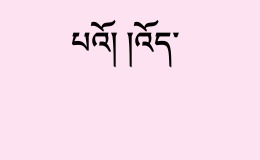པའོ། །འོད་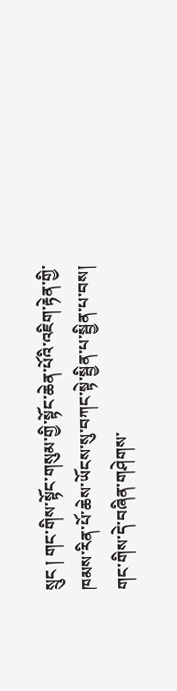སྲུང ། གང་གིས་སྟོང་གསུམ་གྱི་སྟོང་ཆེན་པོའི་འཇིག་རྟེན་གྱི་ཁམས་རིན་པོ་ཆེས་ཡོངས་སུ་བཀང་སྟེ་སྦྱིན་པ་སྦྱིན་པ་བས། གང་གིས་དེ་བཞིན་གཤེགས་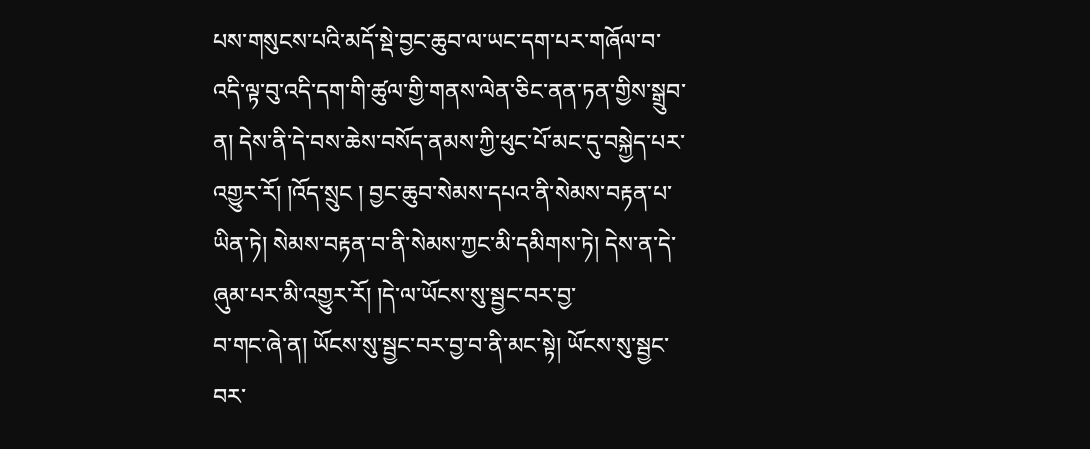པས་གསུངས་པའི་མདོ་སྡེ་བྱང་ཆུབ་ལ་ཡང་དག་པར་གཞོལ་བ་འདི་ལྟ་བུ་འདི་དག་གི་ཚུལ་གྱི་གནས་ལེན་ཅིང་ནན་ཏན་གྱིས་སྒྲུབ་ན། དེས་ནི་དེ་བས་ཆེས་བསོད་ནམས་ཀྱི་ཕུང་པོ་མང་དུ་བསྐྱེད་པར་འགྱུར་རོ། །འོད་སྲུང ། བྱང་ཆུབ་སེམས་དཔའ་ནི་སེམས་བརྟན་པ་ཡིན་ཏེ། སེམས་བརྟན་བ་ནི་སེམས་ཀྱང་མི་དམིགས་ཏེ། དེས་ན་དེ་ཞུམ་པར་མི་འགྱུར་རོ། །དེ་ལ་ཡོངས་སུ་སྦྱང་བར་བྱ་
བ་གང་ཞེ་ན། ཡོངས་སུ་སྦྱང་བར་བྱ་བ་ནི་མང་སྟེ། ཡོངས་སུ་སྦྱང་བར་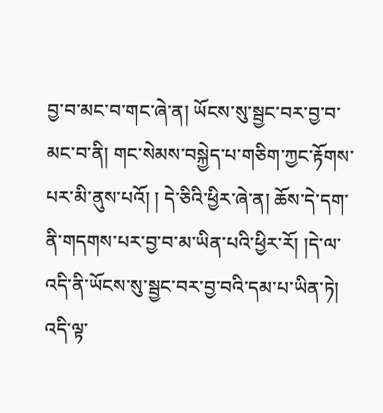བྱ་བ་མང་བ་གང་ཞེ་ན། ཡོངས་སུ་སྦྱང་བར་བྱ་བ་མང་བ་ནི། གང་སེམས་བསྐྱེད་པ་གཅིག་ཀྱང་རྟོགས་པར་མི་ནུས་པའོ། ། དེ་ཅིའི་ཕྱིར་ཞེ་ན། ཆོས་དེ་དག་ནི་གདགས་པར་བྱ་བ་མ་ཡིན་པའི་ཕྱིར་རོ། །དེ་ལ་འདི་ནི་ཡོངས་སུ་སྦྱང་བར་བྱ་བའི་དམ་པ་ཡིན་ཏེ། འདི་ལྟ་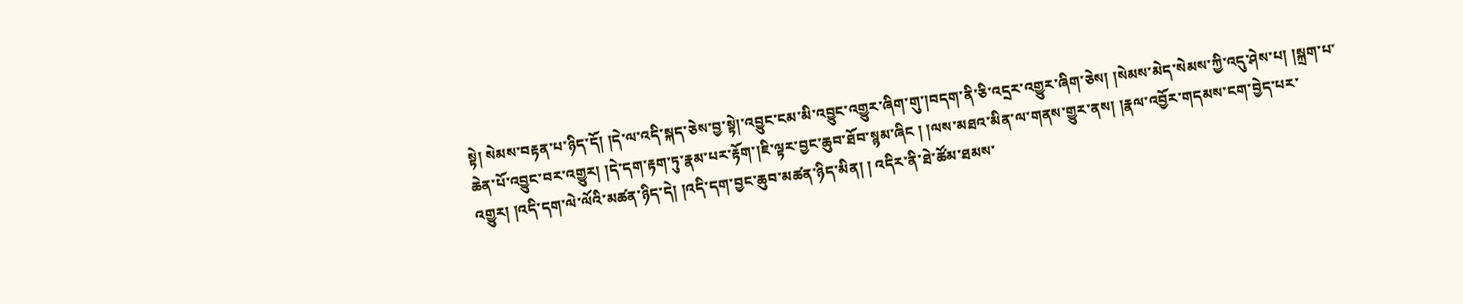སྟེ། སེམས་བརྟན་པ་ཉིད་དོ། །དེ་ལ་འདི་སྐད་ཅེས་བྱ་སྟེ།་འབྱུང་ངམ་མི་འབྱུང་འགྱུར་ཞིག་གུ་།བདག་ནི་ཅི་འདྲར་འགྱུར་ཞིག་ཅེས། །སེམས་མེད་སེམས་ཀྱི་འདུ་ཤེས་པ། །སྐྲག་པ་ཆེན་པོ་འབྱུང་བར་འགྱུར། །དེ་དག་རྟག་ཏུ་རྣམ་པར་རྟོག་།ཇི་ལྟར་བྱང་ཆུབ་ཐོབ་སྙམ་ཞིང ། །ལས་མཐའ་མིན་ལ་གནས་གྱུར་ནས། །རྣལ་འབྱོར་གདམས་ངག་བྱེད་པར་འགྱུར། །འདི་དག་ལེ་ལོའི་མཚན་ཉིད་དེ། །འདི་དག་བྱང་ཆུབ་མཚན་ཉིད་མིན། ། འདིར་ནི་ཐེ་ཚོམ་ཐམས་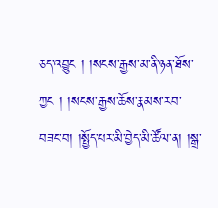ཅད་འབྱུང ། །སངས་རྒྱས་མ་ནི་ཉན་ཐོས་ཀྱང ། །སངས་རྒྱས་ཆོས་རྣམས་རབ་བཟང་བ། །སྤྱོད་པར་མི་བྱེད་མི་ཚོལ་ན། །སྒྲ་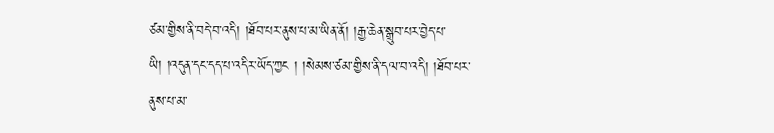ཙམ་གྱིས་ནི་བདེ་བ་འདི། །ཐོབ་པར་ནུས་པ་མ་ཡིན་ནོ། །རྒྱ་ཆེན་སྒྲུབ་པར་བྱེད་པ་ཡི། །འདུན་དང་དད་པ་འདིར་ཡོད་ཀྱང ། །སེམས་ཙམ་གྱིས་ནི་དལ་བ་འདི། །ཐོབ་པར་ནུས་པ་མ་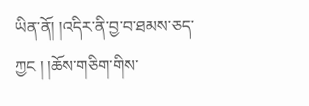ཡིན་ནོ། །འདིར་ནི་བྱ་བ་ཐམས་ཅད་ཀྱང ། །ཆོས་གཅིག་གིས་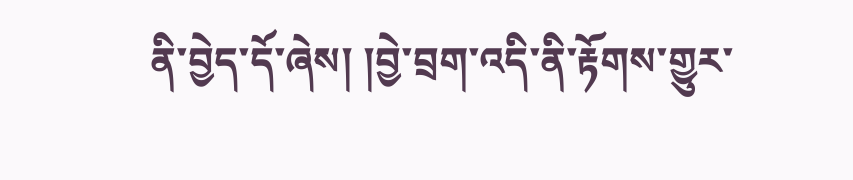ནི་བྱེད་དོ་ཞེས། །བྱེ་བྲག་འདི་ནི་རྟོགས་གྱུར་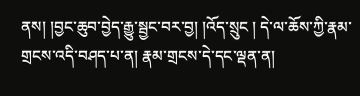ནས། །བྱང་ཆུབ་བྱེད་རྒྱུ་སྦྱང་བར་བྱ། །འོད་སྲུང ། དེ་ལ་ཆོས་ཀྱི་རྣམ་གྲངས་འདི་བཤད་པ་ན། རྣམ་གྲངས་དེ་དང་ལྡན་ན།